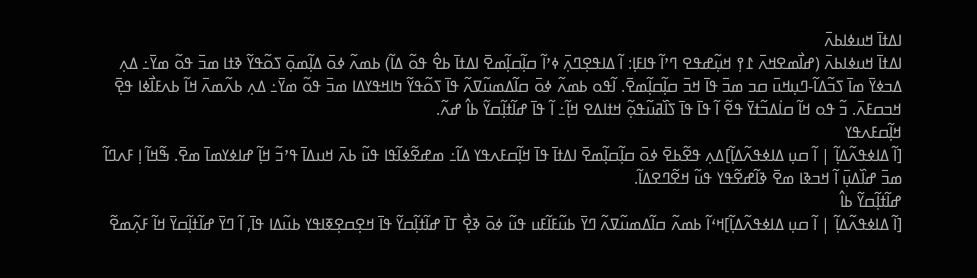ߊߡߙߊ߫ ߞߎߦߊߕߍ߫
ߊߡߙߊ߫ ߞߎߦߊߕߍ߫ (ߝߊ߯ߘߐߞߍ߫ ߁߉߲ ߞߎ߲߬ߝߟߐ ߣߴߊ߬ ߟߊߓߊ߲: ߊ߬ ߡߊߟߐ߲ߣߍ߲߫ ߦߴߊ߬ ߛߊ߲߬ߛߊ߲߬ߘߐ߫ ߊߡߙߊ߫ ߕߐ߮ ߟߋ߬ ߡߊ߬) ߕߘߍ߬ ߦߋ߫ ߡߊ߲߬ߘߋ߲߫ ߖߋ߬ߟߌ߬ ߢߙߊ ߘߏ߫ ߟߋ߬ ߘߌ߫߸ ߡߍ߲ ߡߏߦߌ߫ ߘߊ߫ ߖߏ߬ߡߊ߬-ߣߎ߲ߞߎ߫ ߛߏ ߘߏ߫ ߟߊ߫ ߞߏ߫ ߛߊ߲߬ߛߊ߲߬ߘߐ߫. ߊ߬ߟߋ ߕߘߍ߬ ߦߋ߫ ߛߊ߬ߡߘߎ߬ߜߍ߬ ߟߊ߫ ߖߋ߬ߟߌ߬ ߤߊߞߟߌߡߊ ߘߏ߫ ߟߋ߬ ߘߌ߫߸ ߡߍ߲ ߕߍ߬ߘߍ߫ ߞߊ߬ ߕߍߓߊ߯ߦߊ ߟߐ߲߫ ߞߏߛߓߍ߫. ߏ߬ ߟߋ ߞߊ߬ ߛߊ߭ߡߏ߬ߙߌ߫ ߟߐ߬ ߊ߬ ߟߊ߫ ߟߊ߫ ߖߊ߰ߥߎ߬ߟߋ߲߬ ߞߙߊߡߐ ߞߊ߲߬߸ ߊ߬ ߟߊ߫ ߝߊ߬ߙߊ߲߬ߛߌ߬ ߕߊ߮ ߝߍ߬.
ߞߊ߲߬ߛߓߍߟߌ
[ߊ߬ ߡߊߦߟߍ߬ߡߊ߲߬ | ߊ߬ ߛߎ߲ ߡߊߦߟߍ߬ߡߊ߲߬]ߡߍ߲ ߟߐ߬ߕߐ߫ ߦߋ߫ ߛߊ߲߬ߛߊ߲߬ߘߐ߫ ߊߡߙߊ߫ ߟߊ߫ ߞߊ߲߬ߛߓߍߟߌ ߡߊ߬߸ ߘߝߐ߬ߦߊ߬ߟߊ ߟߎ߬ ߕߍ߫ ߞߎߡߊ߫ ߟߴߏ߬ ߞߊ߲߬ ߝߊߦߌߘߊ߫ ߘߐ߫. ߒ߬ߞߊ߬ ߊ߲ ߓߍߣߊ߬ ߘߏ߫ ߝߊ߰ߡߎ߲߫ ߊ߬ ߞߏߢߊ ߘߐ߫ ߢߊ߬ߝߐ߬ߟߌ ߟߎ߬ ߞߐ߬ߣߐߡߊ߬.
ߝߊ߬ߙߊ߲߬ߛߌ߬ ߕߊ߮
[ߊ߬ ߡߊߦߟߍ߬ߡߊ߲߬ | ߊ߬ ߛߎ߲ ߡߊߦߟߍ߬ߡߊ߲߬]ߞߵߊ߬ ߕߘߍ߬ ߛߊ߬ߡߘߎ߬ߜߍ߬ ߣߌ߫ ߕߎ߬ߓߊ߬ߓߎ ߟߎ߬ ߦߋ߫ ߢߐ߲߯ ߠߊ߫ ߝߊ߬ߙߊ߲߬ߛߌ߬ ߟߊ߫ ߞߐ߲ߛߐ߲ߧߊߟߌ ߕߎ߬ߡߊ ߟߊ߫, ߊ߬ ߣߌ߫ ߝߊ߬ߙߊ߲߬ߛߌ߫ ߞߊ߬ ߓߍ߲߬ߘߐ߬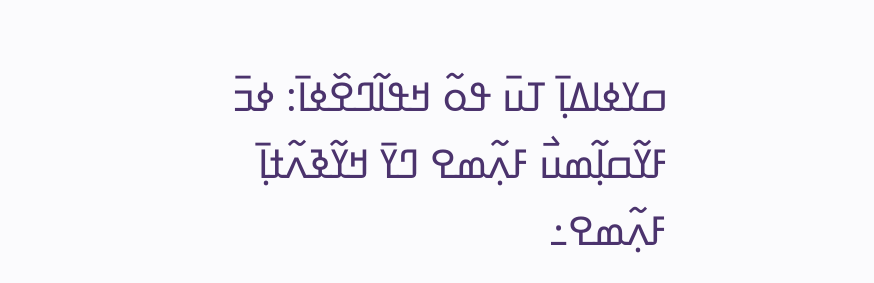ߛߌߦߊߡߊ߲߫ ߠߎ߫ ߟߋ߬ ߞߟߊ߬ߣߐ߰ߦߊ߫: ߦߏ߫ ߓߌ߬ߛߊ߲߬ߘߎ߯ ߓߍ߲߬ߘߐ ߣߌ߫ ߞߌ߬ߢߍ߬ߙߊ߲߫ ߓߍ߲߬ߘߐ߸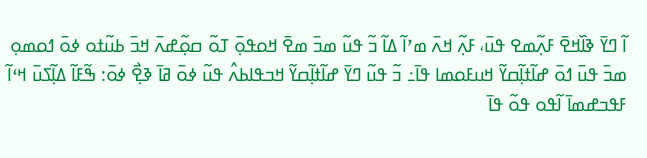ߊ߬ ߣߌ߫ ߢߊ߰ߞߐ߫ ߓߍ߲߬ߘߐ ߟߎ߫، ߓߍ߲߬ ߞߍ߫ ߘߴߊ߬ ߡߊ߬ ߏ߬ ߟߎ߬ ߘߏ߫ ߘߐ߫ ߞߋߟߋ߲߫ ߠߋ߬ ߛߋ߲߬ߝߍ߫ ߞߏ߫ ߕߎ߬ߙߋ ߦߋ߫ ߗߋߘߋ߲ ߘߏ߫ ߟߎ߫ ߗߋ߫ ߝߊ߬ߙߊ߲߬ߛߌ߬ ߞߎߓߋߘߊ ߟߊ߫߸ ߏ߬ ߟߎ߬ ߣߌ߫ ߝߊ߬ߙߊ߲߬ߛߌ߬ ߞߏߟߊߕߍ߮ ߟߎ߬ ߦߋ߫ ߥߊ߫ ߢߐ߲߯ ߦߋ߫: ߒ߬ߓߊ߬ ߡߊ߲߬ߖߎ߫ ߞߵߊ߬ ߓߟߏߝߘߊ߫ ߊ߬ߟߋ ߟߋ߬ ߟߊ߫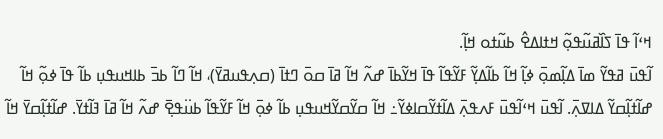ߞߵߊ߬ ߟߊ߫ ߖߊ߰ߥߎ߬ߟߋ߲߬ ߞߙߊߡߐ߮ ߕߎ߬ߙߋ ߞߊ߲߬.
ߊ߬ߟߎ߫ ߥߟߌ߬ ߘߊ߫ ߡߊ߲߬ߘߋ߲߫ ߦߊ߲߬ ߞߊ߬ ߕߊ߬ߡߌ߲߬ ߓߌ߬ߟߊ߬ ߟߊ߫ ߞߌ߬ߕߊ߫ ߝߍ߬ ߞߊ߬ ߥߊ߫ ߛߋ߫ ߣߙߊ߫ (ߛߍ߲ߟߎߥߌ߫)، ߞߊ߬ ߣߊ߬ ߕߏ߫ ߕߊߞߎߟߎ߲ ߕߊ߬ ߟߊ߫ ߦߋ߲߬ ߞߊ߬ ߝߊ߬ߙߊ߲߬ߛߌ߬ ߡߊߜߍ߲߫. ߊ߬ߟߎ߫ ߞߵߊ߬ߟߎ߫ ߓߍߟߍ߲߫ ߡߊ߬ߙߌ߬ߛߊߦߌ߬߸ ߞߊ߬ ߛߌ߬ߛߌ߬ߞߎߟߎ߲ ߕߊ߬ ߦߋ߲߫ ߞߊ߬ ߓߌ߬ߟߊ߬ ߕߎ߳ߟߐ߲߫ ߝߍ߬ ߞߊ߬ ߥߊ߫ ߔߊ߬ߙߌ߫. ߝߊ߬ߙߊ߲߬ߛߌ߫ ߞߊ߬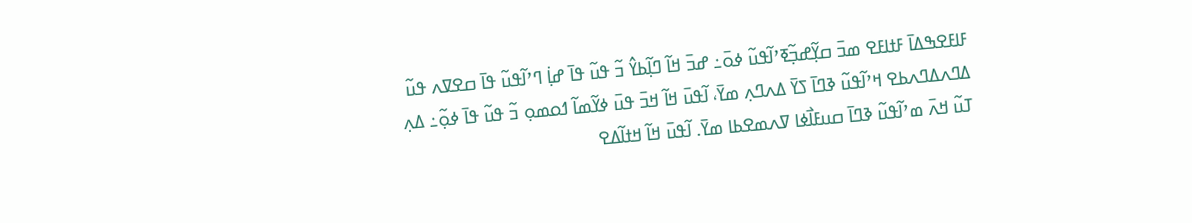ߓߊߓߐߒߡߊ߫ ߓߙߊߓߐ ߘߏ߫ ߛߌ߲߬ߝߏ߲߬ߧߴߊ߬ߟߎ߬ ߦߋ߫߸ ߝߏ߫ ߞߊ߬ ߣߊ߲߬ߕߌ߮ ߏ߬ ߟߎ߬ ߟߊ߫ ߝߊ߲߭ ߣߴߊ߬ߟߎ߬ ߟߊ߫ ߛߐߜߍ ߟߎ߬ ߡߣߍߡߣߍߕߐ ߞߴߊ߬ߟߎ߬ ߢߣߊ߫ ߖߌ߫ ߡߍߣߍ߲ ߘߌ߫، ߊ߬ߟߎ߫ ߞߊ߬ ߞߏ߫ ߟߎ߫ ߦߌ߬ߘߊ߬ ߗߋߘߋ߲ ߏ߬ ߟߎ߬ ߟߊ߫ ߦߋ߲߬߸ ߡߍ߲ ߠߎ߬ ߞߍ߫ ߘߴߊ߬ߟߎ߬ ߢߣߊ߫ ߛߎߓߊ߯ߦߊ ߜߍߘߐߕߊ ߘߌ߫. ߊ߬ߟߎ߫ ߞߊ߬ ߞߙߊ߬ߡߐ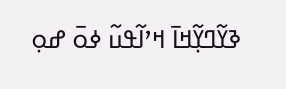ߢߌ߬ߣߌ߲߬ߞߊ߫ ߞߴߊ߬ߟߎ߬ ߦߋ߫ ߝߋ߲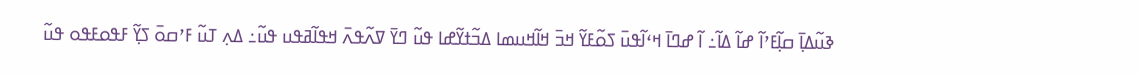ߢߎ߬ߡߊ߲߫ ߛߊ߲߬ߓߴߊ߬ ߝߊ߬ ߡߊ߬߸ ߊ߬ ߝߣߊ߫ ߞߵߊ߬ߟߎ߫ ߖߋ߬ߓߌ߬ ߞߏ߫ ߞߊ߬ߞߎߘߊ ߡߏ߬ߙߌ߬ߝߊ ߟߎ߬ ߣߌ߫ ߜߍ߬ߟߍ߫ ߞߟߊ߬ߥߟߎ ߟߎ߬߸ ߡߍ߲ ߠߎ߬ ߓߴߛߋ߫ ߖߌ߲߬ ߓߟߋߓߟߋ ߟߎ߬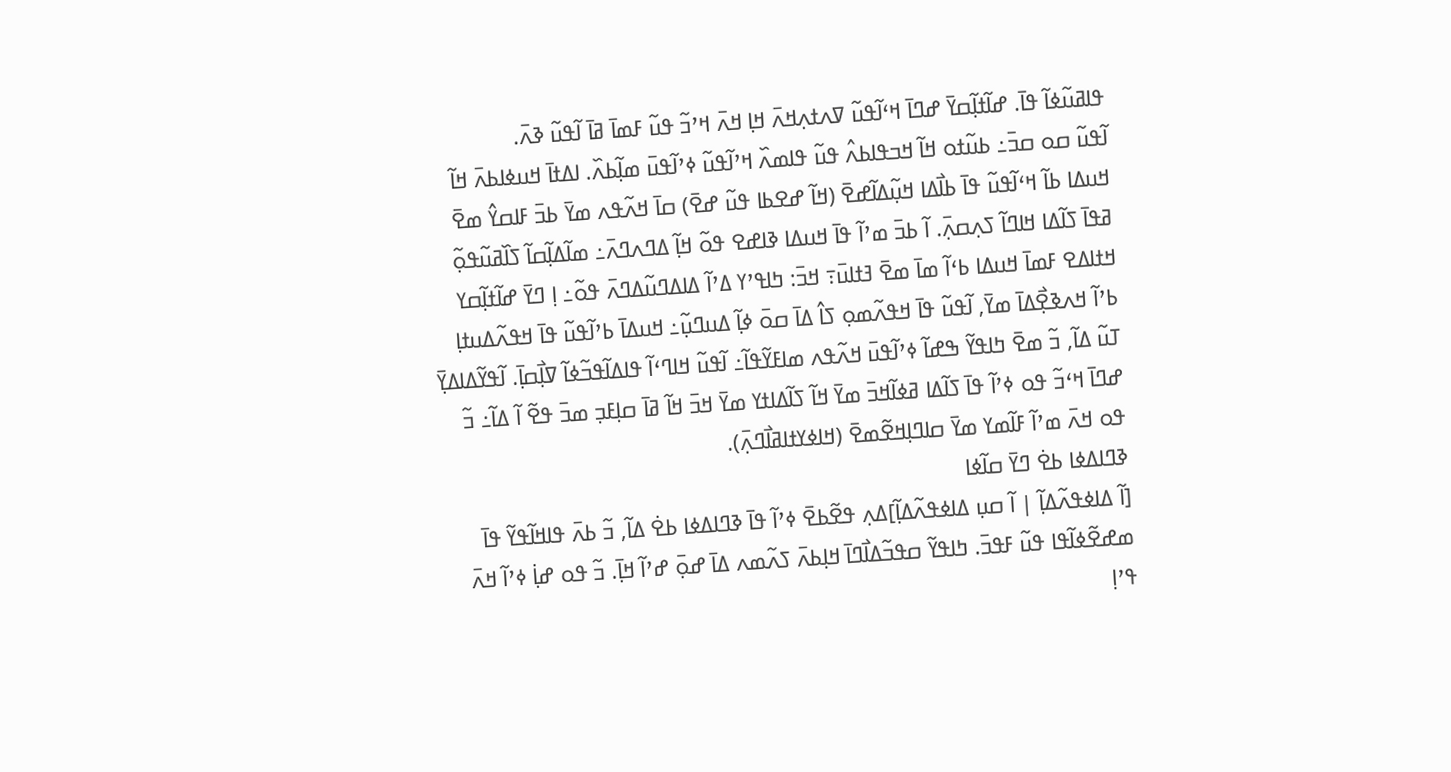ߟߊߥߎ߬ߦߊ߬ ߟߊ߫. ߝߊ߬ߙߊ߲߬ߛߌ߫ ߝߣߊ߫ ߞߵߊ߬ߟߎ߬ ߜߍߙߍ߲ߞߍ߫ ߞߊ߲ ߞߍ߫ ߞߴߏ߬ ߟߎ߬ ߓߘߊ߫ ߥߊ߫ ߊ߬ߟߎ߬ ߢߍ߫.
ߊ߬ߟߎ߬ ߛߋ ߛߏ߫߸ ߕߎ߬ߙߋ ߞߊ߬ ߞߏߟߊߕߍ߮ ߟߎ߬ ߟߊߘߍ߰ ߞߴߊ߬ߟߎ߬ ߦߴߊ߬ߟߎ߫ ߘߊ߲߬ߕߍ߰. ߊߡߙߊ߫ ߞߎߦߊߕߍ߫ ߞߊ߬ ߞߎߡߊ ߕߊ߬ ߞߵߊ߬ߟߎ߬ ߟߊ߫ ߕߊ߯ߡߊ ߞߎ߲߬ߡߊ߬ߝߐ߫ (ߞߊ߬ ߝߐߕߊ ߟߎ߬ ߝߐ߫) ߛߊ߫ ߞߍ߬ߟߍ ߘߌ߫ ߕߏ߫ ߓߊߛߌ߮ ߘߐ߫ ߥߟߊ߫ ߖߊ߬ߡߊ ߞߊߣߊ߬ ߖߍ߲ߛߍ߲߫. ߊ߬ ߕߏ߫ ߘߴߊ߬ ߟߊ߫ ߞߎߡߊ ߢߊߝߐ ߟߋ߬ ߞߊ߲߬ ߡߣߍߣߍ߫߸ ߘߊ߬ߡߊ߲߬ߛߊ߬ ߖߊ߰ߥߎ߬ߟߋ߲߬ ߞߙߊߡߐ ߓߘߊ߫ ߞߎߡߊ ߕߵߊ߬ ߘߊ߫ ߘߐ߫ ߔߙߊߎ߫߹ ߞߏ߫: ߤߊߟߴߌ ߡߴߊ߬ ߡߊߡߣߎ߬ߡߣߍ߫ ߟߋ߬߸ ߊ߲ ߣߌ߫ ߝߊ߬ߙߊ߲߬ߛߌ ߕߴߊ߬ ߞߍߢߐ߲߯ߡߊ߫ ߘߌ߫, ߊ߬ߟߎ߬ ߟߊ߫ ߞߟߍ߬ߘߋ߲ ߖߊ߮ ߡߊ߫ ߛߋ߫ ߦߊ߲߬ ߡߎߣߎ߲߬߸ ߞߎߡߊ߫ ߕߴߊ߬ߟߎ߬ ߟߊ߫ ߞߟߍ߬ߡߎߙߊ߲ ߠߎ߬ ߡߊ߬, ߏ߬ ߘߐ߫ ߤߊߟߌ߬ ߒߝߊ߬ ߦߴߊ߬ߟߎ߫ ߞߍ߬ߟߍ ߘߊߓߌ߬ߟߊ߬߸ ߊ߬ߟߎ߬ ߞߊߣߵߊ߬ ߟߊߡߊ߬ߟߏ߬ߦߊ߬ ߜߊ߲߯ߛߊ߲߫. ߊ߬ߟߌ߬ߡߊߡߌ߲߫ ߝߣߊ߫ ߞߵߏ߬ ߟߋ ߦߴߊ߬ ߟߊ߫ ߖߊ߬ߡߊ ߥߦߊ߬ߞߏ߫ ߘߌ߫ ߞߊ߬ ߖߊ߬ߡߊߙߌ ߘߌ߫ ߞߏ߫ ߞߊ߬ ߥߊ߫ ߛߊ߲ߓߏ߲ ߘߏ߫ ߟߐ߬ ߊ߬ ߡߊ߬߸ ߏ߬ ߟߋ ߞߍ߫ ߘߴߊ߬ ߓߊ߬ߘߌ ߘߌ߫ ߛߊߣߊ߲ߞߐ߬ߘߐ߫ (ߞߊߦߌߙߊߥߊ߯ߣߍ߲߫).
ߢߣߊߡߦߊ ߕߐ߭ ߣߌ߫ ߛߊ߬ߦߊ
[ߊ߬ ߡߊߦߟߍ߬ߡߊ߲߬ | ߊ߬ ߛߎ߲ ߡߊߦߟߍ߬ߡߊ߲߬]ߡߍ߲ ߟߐ߬ߕߐ߫ ߦߴߊ߬ ߟߊ߫ ߢߣߊߡߦߊ ߕߐ߭ ߡߊ߬, ߏ߬ ߕߍ߫ ߟߊߞߊ߬ߟߌ߬ ߟߊ߫ ߘߝߐ߬ߦߊ߬ߟߊ ߟߎ߬ ߓߟߏ߫. ߤߊߟߌ߬ ߛߟߏ߬ߡߊ߯ߣߊ߫ ߞߊ߲ߕߍ߫ ߖߍ߬ߘߍ ߡߊ߫ ߝߋ߲߫ ߝߴߊ߬ ߞߊ߲߫. ߏ߬ ߟߋ ߝߊ߲߭ ߦߴߊ߬ ߞߍ߫ ߟߴߊ߲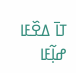ߠߊ߫ ߡߐ߰ߓߊ ߝߊ߲߬ߓߊ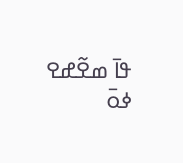ߟߊ߫ ߘߐ߬ߝߐ ߦߋ߫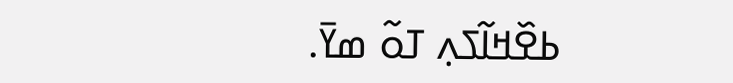ߕߐ߰ߞߊ߬ߖߍ߲ ߠߋ߬ ߘߌ߫.